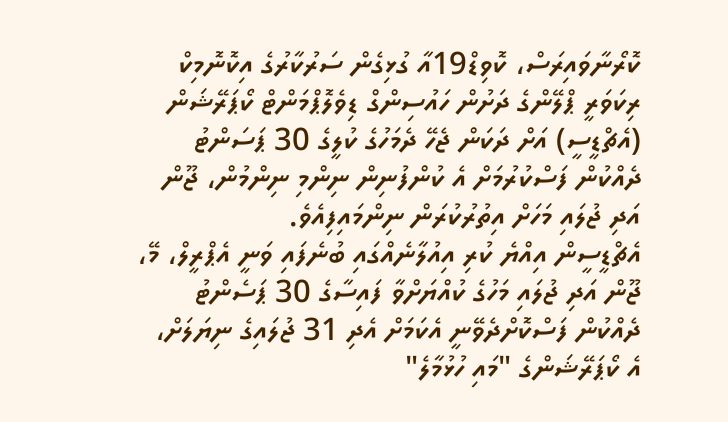ކޮރޯނާވައިރަސް، ކޮވިޑް19އާ ގުޅިގެން ސަރުކާރުގެ އިކޮނޮމިކް ރިކަވަރީ ޕްލޭންގެ ދަށުން ހައުސިންގް ޑިވެލޮޕްމަންޓް ކޯޕަރޭޝަން (އެޗްޑީސީ) އަށް ދަކަން ޖެހޭ ދެމަހުގެ ކުލީގެ 30 ޕަސަންޓު ދެއްކުން ފަސްކުރުމަށް އެ ކުންފުނިން ނިންމި ނިންމުން، ޖޫން އަދި ޖުލައި މަހަށް އިތުރުކުރަން ނިންމައިފިއެވެ.
އެޗްޑީސީން އިއްޔެ ކުރި އިއުލާނެއްގައި ބުނެފައި ވަނީ އެޕްރީލް، މޭ، ޖޫން އަދި ޖުލައި މަހުގެ ކުއްޔަށްވާ ފައިސާގެ 30 ޕަސެންޓު ދެއްކުން ފަސްކޮށްދެވޭނީ އެކަމަށް އެދި 31 ޖުލައިގެ ނިޔަލަށް، އެ ކޯޕަރޭޝަންގެ "މައި ހުޅުމާލެ"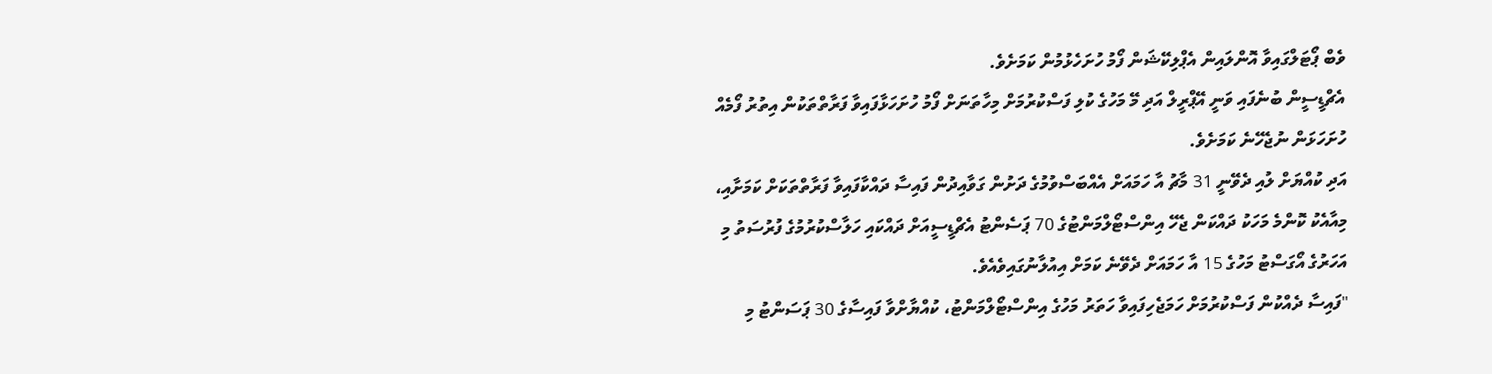ވެބް ޕޯޓަލްގައިވާ އޮންލައިން އެޕްލިކޭޝަން ފޯމު ހުށަހެޅުމުން ކަމަށެވެ.
އެޗްޑީސީން ބުނެފައި ވަނީ އޭޕްރީލް އަދި މޭ މަހުގެ ކުލި ފަސްކުރުމަށް މިހާތަނަށް ފޯމު ހުށަހަޅާފައިވާ ފަރާތްތަކުން އިތުރު ފޯމެއް ހުށަހަޅަން ނުޖެހޭނެ ކަމަށެވެ.
އަދި ކުއްޔަށް ލުއި ދެވޭނީ 31 މާޗު އާ ހަމައަށް އެއްބަސްވުމުގެ ދަށުން ގަވާއިދުން ފައިސާ ދައްކާފައިވާ ފަރާތްތަކަށް ކަމަށާއި، މިއާއެކު ކޮންމެ މަހަކު ދައްކަން ޖެހޭ އިންސްޓޯލްމަންޓުގެ 70 ޕަސެންޓު އެޗްޑީސީއަށް ދައްކައި ހަލާސްކުރުމުގެ ފުރުސަތު މި އަހަރުގެ އޯގަސްޓު މަހުގެ 15 އާ ހަމައަށް ދެވޭނެ ކަމަށް އިއުލާނުގައިވެއެވެ.
"ފައިސާ ދެއްކުން ފަސްކުރުމަށް ހަމަޖެހިފައިވާ ހަތަރު މަހުގެ އިންސްޓޯލްމަންޓު، ކުއްޔާށްވާ ފައިސާގެ 30 ޕަސަންޓު މި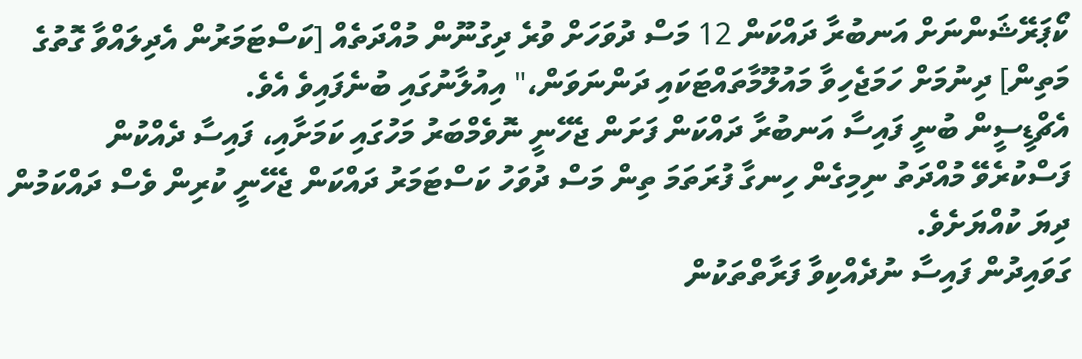ކޯޕަރޭޝަންނަށް އަނބުރާ ދައްކަން 12 މަސް ދުވަހަށް ވުރެ ދިގުނޫން މުއްދަތެއް [ކަސްޓަމަރުން އެދިލައްވާ ގޮތުގެ މަތިން] ދިނުމަށް ހަމަޖެހިވާ މައުލޫމާތައްޓަކައި ދަންނަވަން،" އިއުލާނުގައި ބުނެފައިވެ އެވެ.
އެޗްޑީސީން ބުނީ ފައިސާ އަނބުރާ ދައްކަން ފަށަން ޖެހޭނީ ނޮވެމްބަރު މަހުގައި ކަމަށާއި، ފައިސާ ދެއްކުން ފަސްކުރެވޭ މުއްދަތު ނިމިގެން ހިނގާ ފުރަތަމަ ތިން މަސް ދުވަހު ކަސްޓަމަރު ދައްކަން ޖެހޭނީ ކުރިން ވެސް ދައްކަމުން ދިޔަ ކުއްޔަށެވެ.
ގަވައިދުން ފައިސާ ނުދެއްކިވާ ފަރާތްތަކުން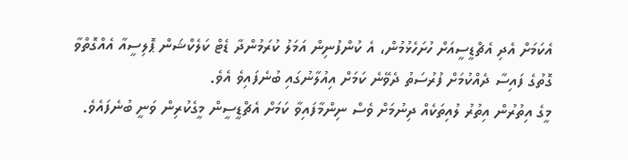އެކަމަށް އެދި އެޗްޑީސީއަށް ހުށަހެޅުމުން، އެ ކުންފުނިން އަމަލު ކުރަމުންދާ ޑެޓް ކަލެކްޝަން ޕޮލިސީއާ އެއްގޮތްވާ ގޮތުގެ ފައިސާ ދެއްކުމަށް ފުރުސަތު ދެވޭނެ ކަމަށް އިއުލާނުގައި ބުނެފައިވެ އެވެ.
މީގެ އިތުރުން އިތުރު ލުއިތަކެއް ދިނުމަށް ވެސް ނިންމާފައިވާ ކަމަށް އެޗްޑީސީން މީގެކުރިން ވަނީ ބުނެފައެވެ.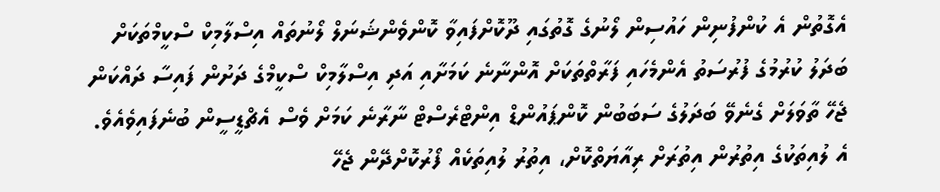އެގޮތުން އެ ކުންފުނިން ހައުސިން ލޯނުގެ ގޮތުގައި ދޫކޮށްފައިވާ ކޮންވެންޝަނަލް ލޯނުތައް އިސްލާމިކް ސްކީމްތަކަށް ބަދަލު ކުރުމުގެ ފުރުސަތު އެންމެހައި ފަރާތްތަކަށް އޮންނާނެ ކަމަށާއި އަދި އިސްލާމިކް ސްކީމްގެ ދަށުން ފައިސާ ދައްކަން ޖެހޭ ތާވަލަށް ގެނެވޭ ބަދަލުގެ ސަބަބުން ކޮންޕައުންޑް އިންޓްރެސްޓް ނާރާނެ ކަމަށް ވެސް އެޗްޑީސީން ބުނެފައިވެއެވެ.
އެ ލުއިތަކުގެ އިތުރުން އިތުރަށް ރިއާޔަތްކޮށް، އިތުރު ލުއިތަކެއް ފޯރުކޮށްދޭން ޖެހޭ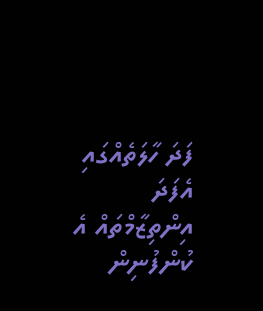ފަދަ ހާލަތެއްގައި އެފަދަ އިންތިޒާމްތައް އެ ކުންފުނިން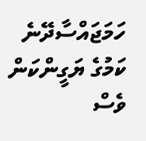ހަމަޖައްސާދޭނެ ކަމުގެ ޔަގީންކަން ވެސް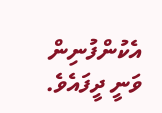އެކުންފުނިން ވަނީ ދީފައެވެ.